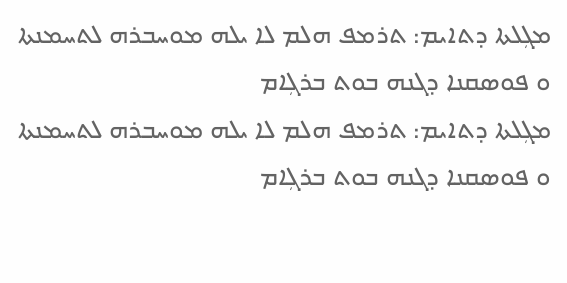ܡܓܼܠܬܐ ܕܬܐܝܡ: ܬܪܡܦ ܗܠܡ ܠܐ ܝܠܗ ܡܘܚܒܪܗ ܠܬܚܡܢܬܐ ܘ ܦܘܣܩܢܐ ܕܓܢܗ ܒܘܬ ܒܪܓܼܐܡ
ܡܓܼܠܬܐ ܕܬܐܝܡ: ܬܪܡܦ ܗܠܡ ܠܐ ܝܠܗ ܡܘܚܒܪܗ ܠܬܚܡܢܬܐ ܘ ܦܘܣܩܢܐ ܕܓܢܗ ܒܘܬ ܒܪܓܼܐܡ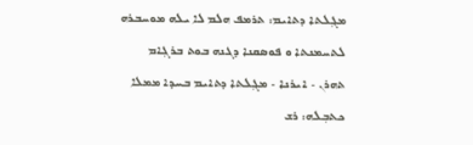ܡܓܼܠܬܐ ܕܬܐܝܡ: ܬܪܡܦ ܗܠܡ ܠܐ ܝܠܗ ܡܘܚܒܪܗ ܠܬܚܡܢܬܐ ܘ ܦܘܣܩܢܐ ܕܓܢܗ ܒܘܬ ܒܪܓܼܐܡ
ܬܗܪܢ - ܐܝܪܢܐ - ܡܓܼܠܬܐ ܕܬܐܝܡ ܒܚܕܐ ܡܡܠܐ ܟܬܒܼܠܗ: ܪܫ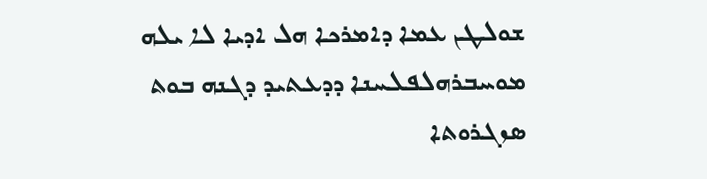ܫܘܠܛܢ ܥܡܐ ܕܐܡܪܟܐ ܗܠ ܐܕܝܐ ܠܐ ܝܠܗ ܡܘܚܒܪܗܠܦܠܚܢܐ ܕܕܥܬܝܕ ܕܓܢܗ ܒܘܬ ܣܙܓܪܘܬܐ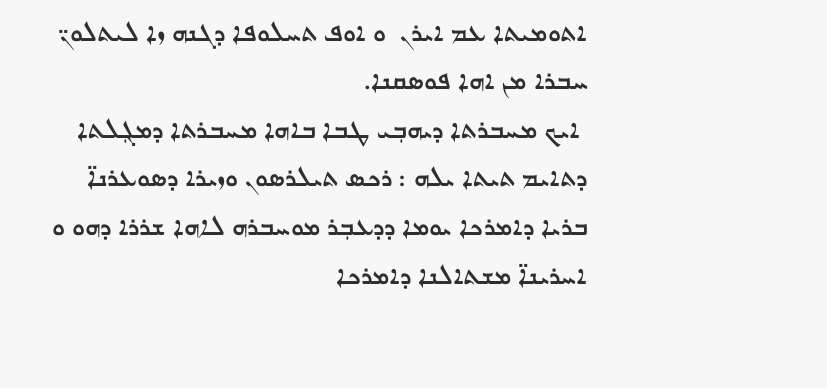ܐܬܘܡܝܬܐ ܥܡ ܐܝܪܢ  ܘ ܐܘܦ ܬܚܠܘܦܐ ܕܓܢܗ ܙܐ ܠܝܬܠܘܢ̈ ܚܒܪܐ ܡܢ ܐܗܐ ܦܘܣܩܢܐ.
 ܐܝܟ ܡܚܒܪܬܐ ܕܝܗܒܼܝ ܛܒܐ ܒܐܗܐ ܡܚܒܪܬܐ ܕܡܓܼܠܬܐ ܕܬܐܝܡ ܬܝܬܐ ܝܠܗ : ܪܟܣ ܬܝܠܪܣܘܢ ܘܙܝܪܐ ܕܣܘܥܪܢܐ̈ ܒܪܝܐ ܕܐܡܪܟܐ ܝܘܡܐ ܕܕܥܒܼܪ ܡܘܚܒܪܗ ܠܐܗܐ ܫܪܪܐ ܕܗܘ ܘ ܐܚܪܝܢܐ̈ ܡܫܬܐܠܢܐ ܕܐܡܪܟܐ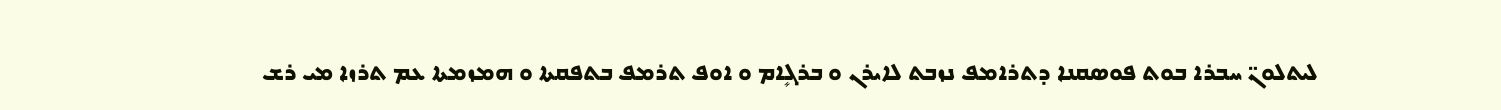ܠܝܬܠܘܢ̈ ܚܒܪܐ ܒܘܬ ܦܘܣܩܢܐ ܕܬܪܐܡܦ ܢܙܒܬ ܠܐܝܪܢ ܘ ܒܪܓܻܐܡ ܘ ܐܘܦ ܬܪܡܦ ܒܬܦܩܬܐ ܘ ܗܡܙܡܬܐ ܥܡ ܬܪܙܐ ܡܝ ܪܫ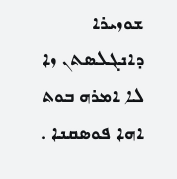ܫܘܙܝܪܐ ܕܐܢܓܠܣܬܢ ܙܐ ܠܐ ܐܡܪܗ ܒܘܬ ܐܗܐ ܦܘܣܩܢܐ .